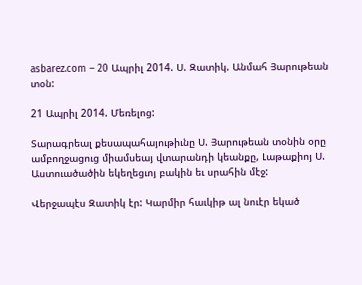asbarez.com – 20 Ապրիլ 2014. Ս. Զատիկ. Անմահ Յարութեան տօն:

21 Ապրիլ 2014. Մեռելոց:

Տարագրեալ քեսապահայութիւնը Ս. Յարութեան տօնին օրը ամբողջացուց միամսեայ վտարանդի կեանքը, Լաթաքիոյ Ս. Աստուածածին եկեղեցւոյ բակին եւ սրահին մէջ:

Վերջապէս Զատիկ էր: Կարմիր հաւկիթ ալ նուէր եկած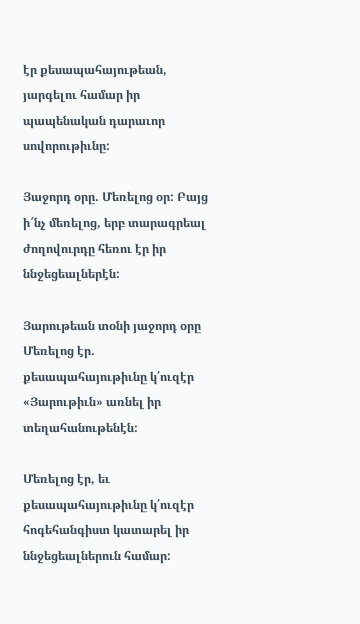էր քեսապահայութեան, յարգելու համար իր պապենական դարաւոր սովորութիւնը:

Յաջորդ օրը. Մեռելոց օր: Բայց ի՜նչ մեռելոց, երբ տարագրեալ ժողովուրդը հեռու էր իր ննջեցեալներէն:

Յարութեան տօնի յաջորդ օրը Մեռելոց էր. քեսապահայութիւնը կ՛ուզէր «Յարութիւն» առնել իր տեղահանութենէն:

Մեռելոց էր, եւ քեսապահայութիւնը կ՛ուզէր հոգեհանգիստ կատարել իր ննջեցեալներուն համար: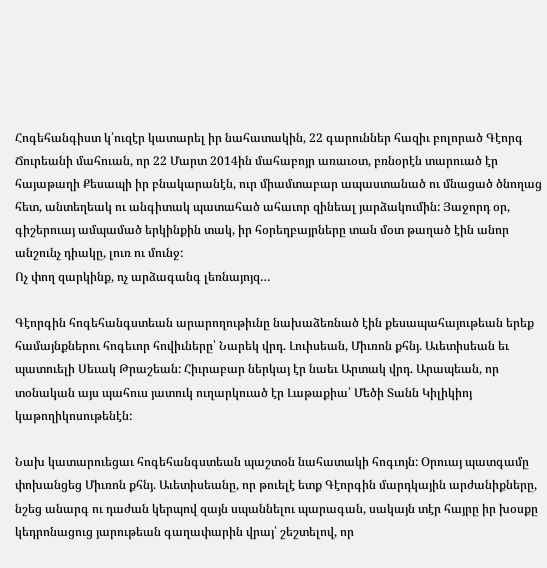Հոգեհանգիստ կ՛ուզէր կատարել իր նահատակին, 22 գարուններ հազիւ բոլորած Գէորգ Ճուրեանի մահուան, որ 22 Մարտ 2014ին մահաբոյր առաւօտ, բռնօրէն տարուած էր հայաթաղի Քեսապի իր բնակարանէն, ուր միամտաբար ապաստանած ու մնացած ծնողաց հետ, անտեղեակ ու անգիտակ պատահած ահաւոր զինեալ յարձակումին: Յաջորդ օր, գիշերուայ ամպամած երկինքին տակ, իր հօրեղբայրները տան մօտ թաղած էին անոր անշունչ դիակը, լուռ ու մունջ:
Ոչ փող զարկինք, ոչ արձագանգ լեռնայոյզ…

Գէորգին հոգեհանգստեան արարողութիւնը նախաձեռնած էին քեսապահայութեան երեք համայնքներու հոգեւոր հովիւները՝ Նարեկ վրդ. Լուիսեան, Միւռոն քհնյ. Աւետիսեան եւ պատուելի Սեւակ Թրաշեան: Հիւրաբար ներկայ էր նաեւ Արտակ վրդ. Արապեան, որ տօնական այս պահուս յատուկ ուղարկուած էր Լաթաքիա՝ Մեծի Տանն Կիլիկիոյ կաթողիկոսութենէն:

Նախ կատարուեցաւ հոգեհանգստեան պաշտօն նահատակի հոգւոյն: Օրուայ պատգամը փոխանցեց Միւռոն քհնյ. Աւետիսեանը, որ թուելէ ետք Գէորգին մարդկային արժանիքները, նշեց անարգ ու դաժան կերպով զայն սպաննելու պարագան, սակայն տէր հայրը իր խօսքը կեդրոնացուց յարութեան գաղափարին վրայ՝ շեշտելով, որ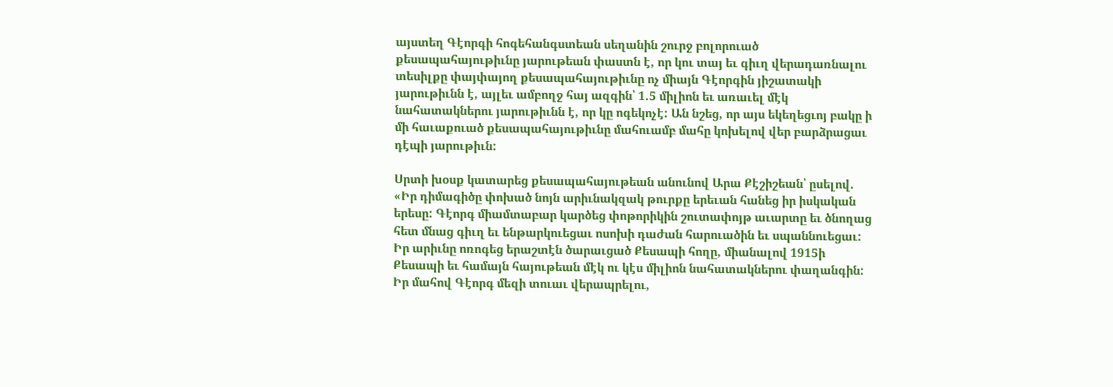այստեղ Գէորգի հոգեհանգստեան սեղանին շուրջ բոլորուած քեսապահայութիւնը յարութեան փաստն է, որ կու տայ եւ գիւղ վերադառնալու տեսիլքը փայփայող քեսապահայութիւնը ոչ միայն Գէորգին յիշատակի յարութիւնն է, այլեւ ամբողջ հայ ազգին՝ 1.5 միլիոն եւ առաւել մէկ նահատակներու յարութիւնն է, որ կը ոգեկոչէ: Ան նշեց, որ այս եկեղեցւոյ բակը ի մի հաւաքուած քեսապահայութիւնը մահուամբ մահը կոխելով վեր բարձրացաւ դէպի յարութիւն:

Սրտի խօսք կատարեց քեսապահայութեան անունով Արա Քէշիշեան՝ ըսելով. «Իր դիմագիծը փոխած նոյն արիւնակզակ թուրքը երեւան հանեց իր իսկական երեսը: Գէորգ միամտաբար կարծեց փոթորիկին շուտափոյթ աւարտը եւ ծնողաց հետ մնաց գիւղ եւ ենթարկուեցաւ ոսոխի դաժան հարուածին եւ սպաննուեցաւ: Իր արիւնը ոռոգեց երաշտէն ծարաւցած Քեսապի հողը, միանալով 1915ի Քեսապի եւ համայն հայութեան մէկ ու կէս միլիոն նահատակներու փաղանգին: Իր մահով Գէորգ մեզի տուաւ վերապրելու,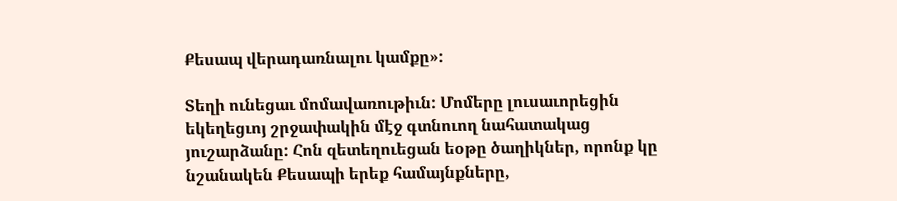Քեսապ վերադառնալու կամքը»:

Տեղի ունեցաւ մոմավառութիւն: Մոմերը լուսաւորեցին եկեղեցւոյ շրջափակին մէջ գտնուող նահատակաց յուշարձանը: Հոն զետեղուեցան եօթը ծաղիկներ, որոնք կը նշանակեն Քեսապի երեք համայնքները,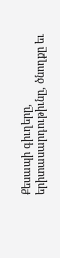Քեսապի գիւղերը, երիտասարդութիւնը, ծնողքը եւ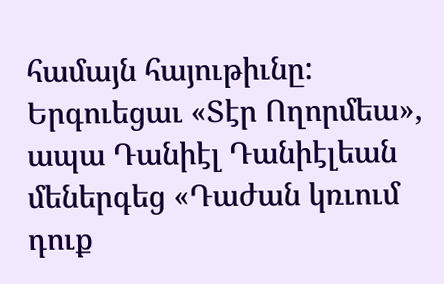համայն հայութիւնը:
Երգուեցաւ «Տէր Ողորմեա», ապա Դանիէլ Դանիէլեան մեներգեց «Դաժան կռւում դուք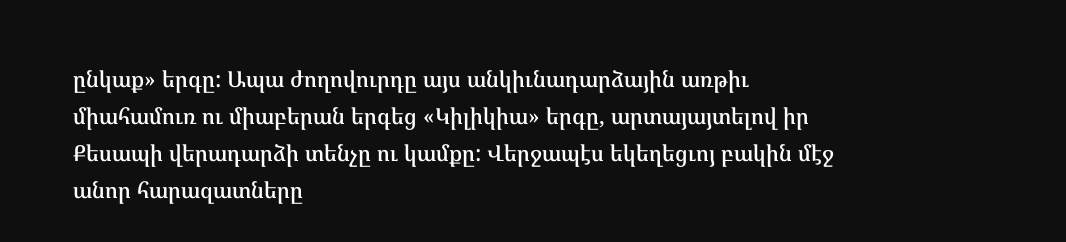ընկաք» երգը: Ապա ժողովուրդը այս անկիւնադարձային առթիւ միահամուռ ու միաբերան երգեց «Կիլիկիա» երգը, արտայայտելով իր Քեսապի վերադարձի տենչը ու կամքը: Վերջապէս եկեղեցւոյ բակին մէջ անոր հարազատները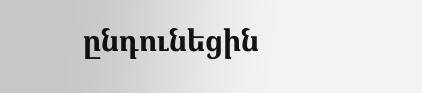ընդունեցին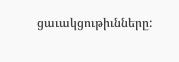ցաւակցութիւնները: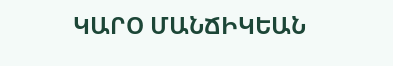ԿԱՐՕ ՄԱՆՃԻԿԵԱՆ